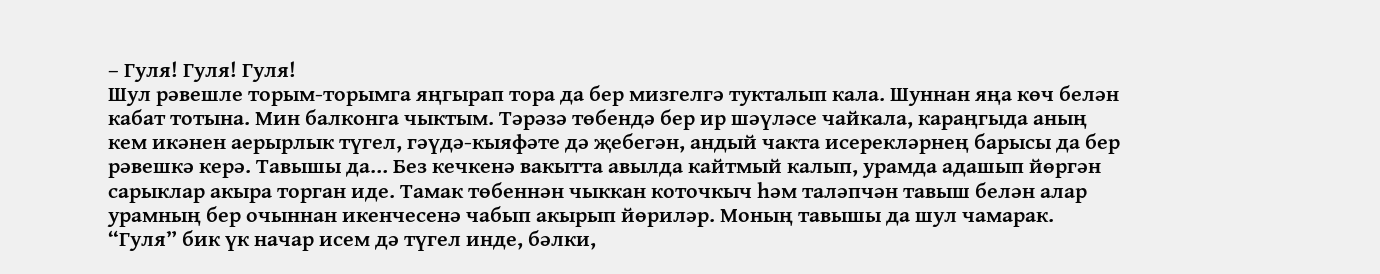– Гуля! Гуля! Гуля!
Шул рәвешле торым-торымга яңгырап тора да бер мизгелгә тукталып кала. Шуннан яңа көч белән кабат тотына. Мин балконга чыктым. Тәрәзә төбендә бер ир шәүләсе чайкала, караңгыда аның кем икәнен аерырлык түгел, гәүдә-кыяфәте дә җебегән, андый чакта исерекләрнең барысы да бер рәвешкә керә. Тавышы да… Без кечкенә вакытта авылда кайтмый калып, урамда адашып йөргән сарыклар акыра торган иде. Тамак төбеннән чыккан коточкыч һәм таләпчән тавыш белән алар урамның бер очыннан икенчесенә чабып акырып йөриләр. Моның тавышы да шул чамарак.
“Гуля” бик үк начар исем дә түгел инде, бәлки,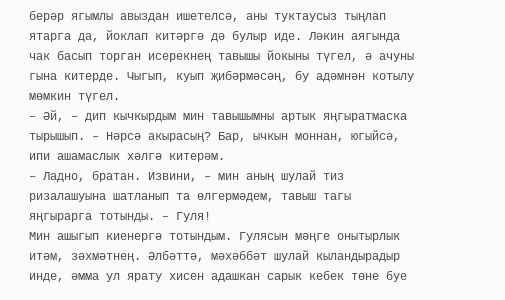берәр ягымлы авыздан ишетелсә, аны туктаусыз тыңлап ятарга да, йоклап китәргә дә булыр иде. Ләкин аягында чак басып торган исерекнең тавышы йокыны түгел, ә ачуны гына китерде. Чыгып, куып җибәрмәсәң, бу адәмнән котылу мөмкин түгел.
– Әй, – дип кычкырдым мин тавышымны артык яңгыратмаска тырышып. – Нәрсә акырасың? Бар, ычкын моннан, югыйсә, ипи ашамаслык хәлгә китерәм.
– Ладно, братан. Извини, – мин аның шулай тиз ризалашуына шатланып та өлгермәдем, тавыш тагы яңгырарга тотынды. – Гуля!
Мин ашыгып киенергә тотындым. Гулясын мәңге онытырлык итәм, зәхмәтнең. Әлбәттә, мәхәббәт шулай кыландырадыр инде, әмма ул ярату хисен адашкан сарык кебек төне буе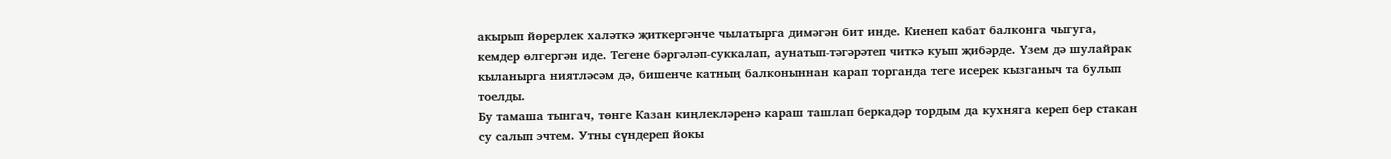акырып йөрерлек халәткә җиткергәнче чылатырга димәгән бит инде. Киенеп кабат балконга чыгуга, кемдер өлгергән иде. Тегене бәргәләп-суккалап, аунатып-тәгәрәтеп читкә куып җибәрде. Үзем дә шулайрак кыланырга ниятләсәм дә, бишенче катның балконыннан карап торганда теге исерек кызганыч та булып тоелды.
Бу тамаша тынгач, төнге Казан киңлекләренә караш ташлап беркадәр тордым да кухняга кереп бер стакан су салып эчтем. Утны сүндереп йокы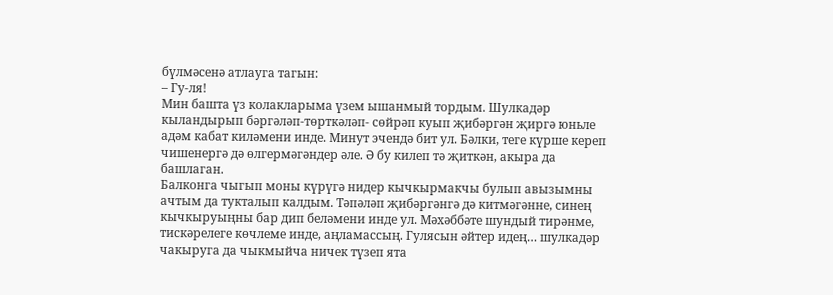бүлмәсенә атлауга тагын:
– Гу-ля!
Мин башта үз колакларыма үзем ышанмый тордым. Шулкадәр кыландырып бәргәләп-төрткәләп- сөйрәп куып җибәргән җиргә юньле адәм кабат киләмени инде. Минут эчендә бит ул. Бәлки, теге күрше кереп чишенергә дә өлгермәгәндер әле. Ә бу килеп тә җиткән, акыра да башлаган.
Балконга чыгып моны күрүгә нидер кычкырмакчы булып авызымны ачтым да тукталып калдым. Тәпәләп җибәргәнгә дә китмәгәнне, синең кычкыруыңны бар дип беләмени инде ул. Мәхәббәте шундый тирәнме, тискәрелеге көчлеме инде, аңламассың. Гулясын әйтер идең… шулкадәр чакыруга да чыкмыйча ничек түзеп ята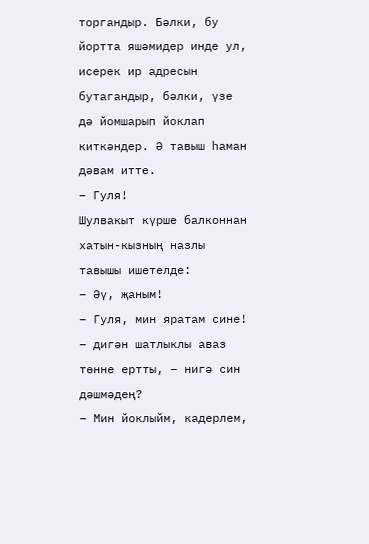торгандыр. Бәлки, бу йортта яшәмидер инде ул, исерек ир адресын бутагандыр, бәлки, үзе дә йомшарып йоклап киткәндер. Ә тавыш һаман дәвам итте.
– Гуля!
Шулвакыт күрше балконнан хатын-кызның назлы тавышы ишетелде:
– Әү, җаным!
– Гуля, мин яратам сине! – дигән шатлыклы аваз төнне ертты, – нигә син дәшмәдең?
– Мин йоклыйм, кадерлем,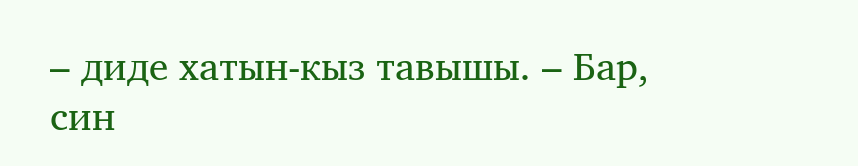– диде хатын-кыз тавышы. – Бар, син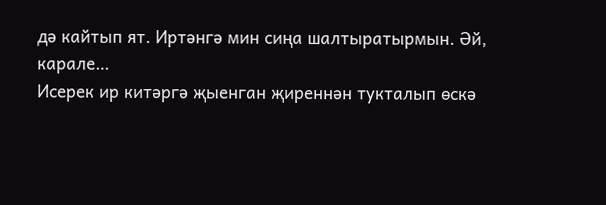дә кайтып ят. Иртәнгә мин сиңа шалтыратырмын. Әй, карале…
Исерек ир китәргә җыенган җиреннән тукталып өскә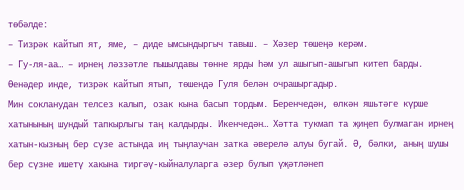төбәлде:
– Тизрәк кайтып ят, яме, – диде ымсындыргыч тавыш. – Хәзер төшеңә керәм.
– Гу-ля-аа… – ирнең ләззәтле пышылдавы төнне ярды һәм ул ашыгып-ашыгып китеп барды. Өенәдер инде, тизрәк кайтып ятып, төшендә Гуля белән очрашыргадыр.
Мин сокланудан телсез калып, озак кына басып тордым. Беренчедән, өлкән яшьтәге күрше хатынының шундый тапкырлыгы таң калдырды. Икенчедән… Хәтта тукмап та җиңеп булмаган ирнең хатын-кызның бер сүзе астында иң тыңлаучан затка әверелә алуы бугай. Ә, бәлки, аның шушы бер сүзне ишетү хакына тиргәү-кыйналуларга әзер булып үҗәтләнеп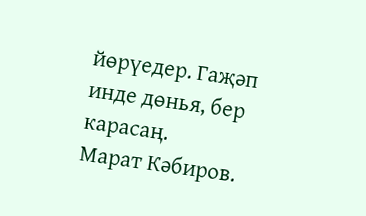йөрүедер. Гаҗәп инде дөнья, бер карасаң.
Марат Кәбиров.